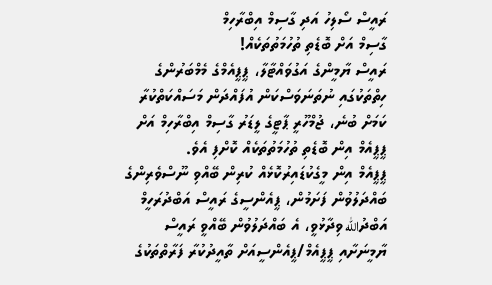ރައީސް ސޯލިހު އަދި ގާސިމް އިބްރާހިމް
ގާސިމް އަށް ބޮޑެތި ތުހުމަތުތަކެއް!
ރައީސް ޔާމީންގެ އަގުވައްޓާލާ، ޕީޕީއެމްގެ މެމްބަރުންގެ ހިތްތަކުގައި ނުތަނަވަސްކަން އުފައްދަން މަސައްކަތްކުރާ ކަމަށް ބުނެ، ޖުމްހޫރީ ޕާޓީގެ ލީޑަރު ގާސިމް އިބްރާހިމް އަށް ޕީޕީއެމް އިން ބޮޑެތި ތުހުމަތުތަކެއް ކޮށްފި އެވެ.
ޕީޕީއެމް އިން މީގެކުޑައިރުކޮޅެއް ކުރިން ބޭއްވި ނޫސްވެރިންގެ ބައްދަލުވުން ފަށަމުން، ޕީއެންސީގެ ރައީސް އަބްދުރަހީމް އަބްދުالله ވިދާޅުވީ، އެ ބައްދަލުވުން ބޭއްވީ ރައީސް ޔާމީނަށާއި ޕީޕީއެމް/ޕީއެންސީއަށް ތާއީދުކުރާ ފަރާތްތަކުގެ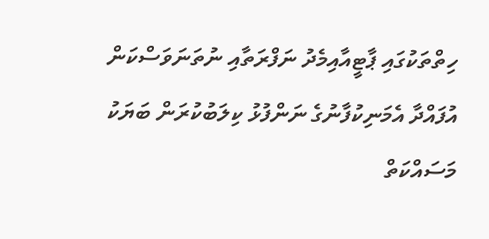ހިތްތަކުގައި ޕާޓީއާއިމެދު ނަފްރަތާއި ނުތަނަވަސްކަން އުފައްދާ އެމަނިކުފާނުގެ ނަންފުޅު ކިލަބުކުރަން ބަޔަކު މަސައްކަތް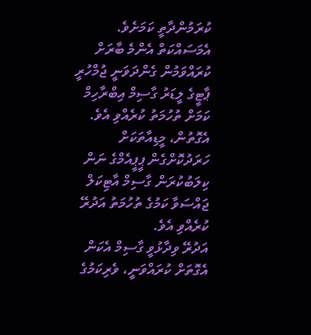ކުރަމުންދާތީ ކަމަށެވެ.
އެމަސައްކަތް އެންމެ ބާރަށް ކުރައްވަމުން ގެންދަވަނީ ޖުމްހުރީ ޕާޓީގެ ލީޑަރު ގާސިމް އިބްރާހިމް ކަމަށް ތުހުމަތު ކުރެއްވި އެވެ. އެގޮތުން، މީޑިއާތަކަށް ހަރަދުކޮށްގެން ޕީޕީއެމްގެ ނަން ކިލަބުކުރަން ގާސިމް އާޓިކަލް ޖައްސަވާ ކަމުގެ ތުހުމަތު އަދުރޭ ކުރެއްވި އެވެ.
އަދުރޭ ވިދާޅުވީ ގާސިމް އެކަން އެގޮތަށް ކުރައްވަނީ، ވެރިކަމުގެ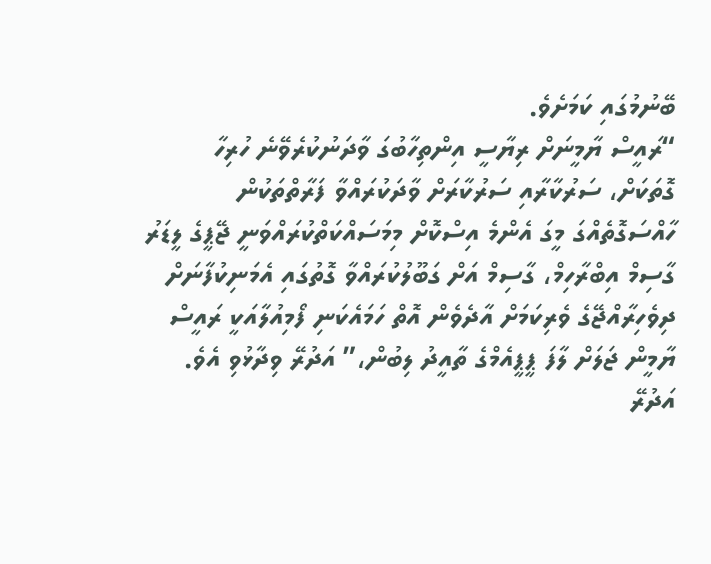ބޭނުމުގައި ކަމަށެވެ.
“ރައީސް ޔާމީނަށް ރިޔާސީ އިންތިހާބުގަ ވާދަނުކުރެވޭނެ ހުރިހާ ގޮތަކަށް، ސަރުކާރާއި ސަރުކާރަށް ވާދަކުރައްވާ ފަރާތްތަކުން ހާއްސަގޮތެއްގަ މީގަ އެންމެ އިސްކޮށް މިމަސައްކަތްކުރައްވަނީ ޖޭޕީގެ ލީޑަރު ގާސިމް އިބްރާހިމް، ގާސިމް އަށް ގަބޫލުކުރައްވާ ގޮތުގައި އެމަނިކުފާނަށް ދިވެހިރާއްޖޭގެ ވެރިކަމަށް އާދެވެން އޮތް ހަމައެކަނި ފޯމިއުލާއަކީ ރައީސް ޔާމީން ޖަލަށް ލާފަ ޕީޕީއެމްގެ ތާއީދު ލިބުން،” އަދުރޭ ވިދާޅުވި އެވެ.
އަދުރޭ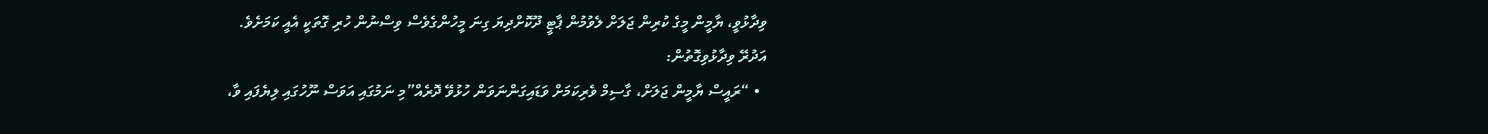ވިދާޅުވީ، ޔާމީން މީގެ ކުރިން ޖަލަށް ލެވުމުން ޕާޓީ ދޫކޮށްދިޔަ ގިނަ މީހުންގެވެސް ވިސްނުން ހުރި ގޮތަކީ އެއީ ކަމަށެވެ.
އަދުރޭ ވިދާޅުވިގޮތުން:
  • “ރައީސް ޔާމީން ޖަލަށް، ގާސިމް ވެރިކަމަށް ވަޑައިގަންނަވަން ހުޅުވޭ ދޮރެއް”މި ނަމުގައި އަވަސް ނޫހުގައި ލިޔެފައި ވާ،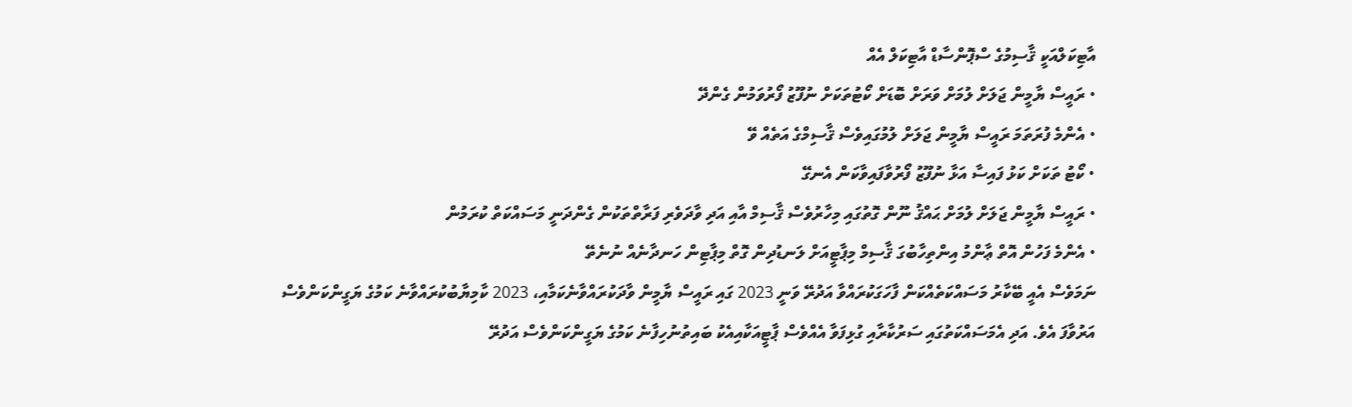އާޓިކަލްއަކީ ޤާސިމުގެ ސްޕޮންސާޑް އާޓިކަލް އެއް
• ރައީސް ޔާމީން ޖަލަށް ލުމަށް ވަރަށް ބޮޑަށް ކޯޓުތަކަށް ނުފޫޒު ފޯރުވަމުން ގެންދޭ
• އެންމެ ފުރަތަމަ ރައީސް ޔާމީން ޖަލަށް ލުމުގައިވެސް ޤާސިމްގެ އަތެއް ވޭ
• ކޯޓު ތަކަށް ކަޅު ފައިސާ އަޅާ ނުފޫޒު ފޯރުވާފައިވާކަން އެނގޭ
• ރައީސް ޔާމީން ޖަލަށް ލުމަށް ޙައްޤު ނޫން ގޮތުގައި މިހާރުވެސް ޤާސިމް އާއި އަދި ވާދަވެރި ފަރާތްތަކުން ގެންދަނީ މަސައްކަތް ކުރަމުން
• އެންމެ ފަހުން އޮތް ޢާންމު އިންތިހާބުގަ ޤާސިމް މިޕާޓީއަށް ލަނޑުދިން ގޮތް މިޕާޓިން ހަނދާނެއް ނުނެތޭ
ނަމަވެސް އެއީ ބޭކާރު މަސައްކަތެއްކަން ފާހަގަކުރައްވާ އަދުރޭ ވަނީ 2023 ގައި ރައީސް ޔާމީން ވާދަކުރައްވާނެކަމާއި، 2023 ކާމިޔާބުކުރައްވާނެ ކަމުގެ ޔަގީންކަންވެސް އަރުވާފަ އެވެ. އަދި އެމަސައްކަތުގައި ސަރުކާރާއި ގުޅިފަވާ އެއްވެސް ޕާޓީއަކާއިއެކު ބައިތުނުހިފާނެ ކަމުގެ ޔަގީންކަންވެސް އަދުރޭ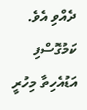ދެއްވި އެވެ.
ކަމުގޮސްފި
އަޑުއެހިތާ މިހުރީ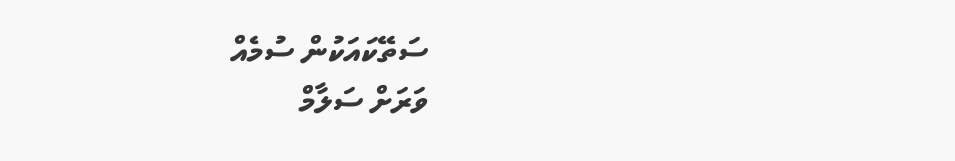ސަތޭކައަކުން ސުމެއް
ވަރަށް ސަލާމް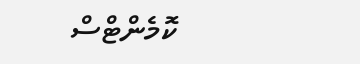ކޮމެންޓްސް